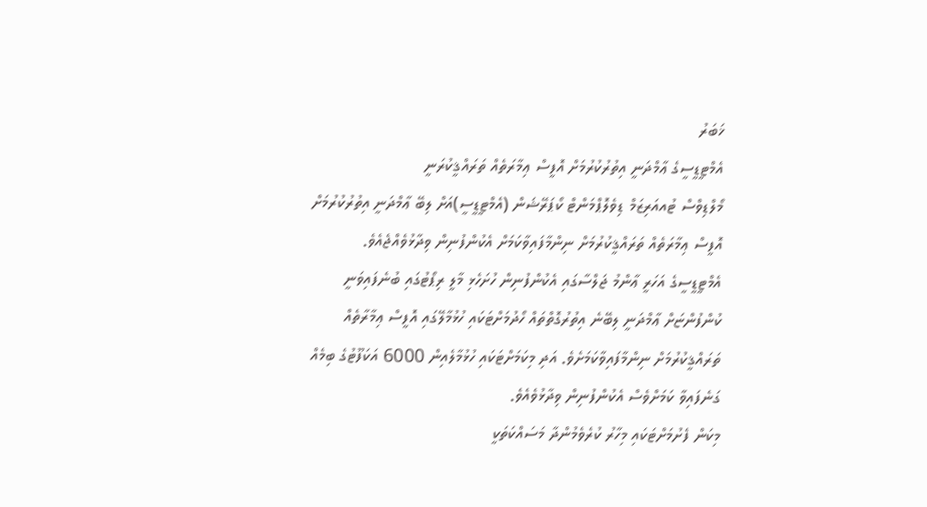ޚަބަރު
އެމްޓީޑީސީގެ ޢާމްދަނީ އިތުރުކުރުމަށް އޮފީސް ޢިމާރަތެއް ތަރައްޤީކުރަނީ
މޯލްޑިވްސް ޓުއއަރިޒަމް ޑިވެލޮޕްމަންޓް ކޯޕަރޭޝަން (އެމްޓީޑީސީ)އަށް ލިބޭ ޢާމްދަނީ އިތުރުކުރުމަށް އޮފީސް ޢިމާރަތެއް ތަރައްޤީކުރުމަށް ނިންމާފައިވާކަމަށް އެކުންފުނިން ވިދާޅުވެއްޖެއެވެ.
އެމްޓީޑީސީގެ އަހަރީ ޢާންމު ޖަލްސާގައި އެކުންފުނިން ހުށަހެޅި މާލީ ރިޕޯޓުގައި ބުނެފައިވަނީ ކުންފުންޏަށް ޢާމްދަނީ ލިބޭނެ އިތުރުގޮތްތައް ހޯދުމަށްޓަކައި ހުޅުމާލޭގައި އޮފީސް ޢިމާރާތެއް ތަރައްޤީކުރުމަށް ނިންމާފައިވާކަމަށެވެ. އަދި މިކަމަށްޓަކައި ހުޅުމާލެއިން 6000 އަކަފޫޓުގެ ބިމެއް ގަނެފައިވާ ކަމަށްވެސް އެކުންފުނިން ވިދާޅުވެއެވެ.
މިކަން ފެށުމަށްޓަކައި މިހާރު ކުރެވެމުންދާ މަސައްކަތަކީ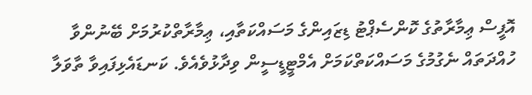އޮފީސް ޢިމާރާތުގެ ކޮންސެޕްޓު ޑިޒައިންގެ މަސައްކަތާއި، ޢިމާރާތްކުރުމަށް ބޭނުންވާ ހުއްދަތައް ނެގުމުގެ މަސައްކަތްކަމަށް އެމްޓީޑީސީން ވިދާޅުވެއެވެ. ކަނޑައެޅިފައިވާ ތާވަލާ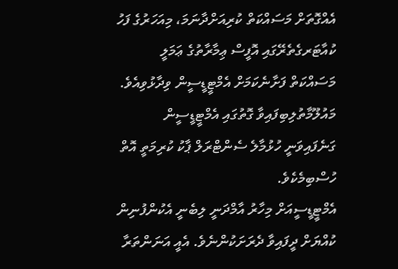އެއްގޮތަށް މަސައްކަތް ކުރިއަށްދާނަމަ، މިއަހަރުގެ ފަހު ކުއާޓަރގެތެރޭގައި އޮފީސް ޢިމާރާތުގެ ޢަމަލީ މަސައްކަތް ފަށާނެކަމަށް އެމްޓީޑީސީން ވިދާޅުވިއެވެ. މައުލޫމާތުލިބިފައިވާ ގޮތުގައި އެމްޓީޑީސީން ގަނެފައިވަނީ ހުޅުމާލެ ސެންޓްރަލް ޕާކު ކުރިމަތީ އޮތް ހުސްބިމެކެވެ.
އެމްޓީޑީސީއަށް މިހާރު އާމްދަނީ ލިބެނީ އެކުންފުނިން ކުއްޔަށް ދީފައިވާ ދެރަށަކުންނެވެ. އެއީ އަނަންތަރާ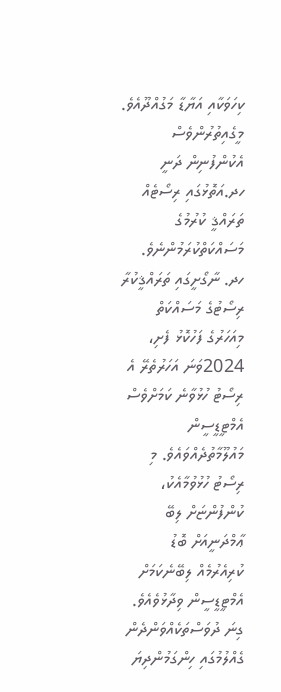ކިހަވަކާއި އަޔާޑާ މަގުއްދޫއެވެ. މީގެއިތުރުންވެސް އެކުންފުނިން ދަނީ ހދ.އަތޮޅުގައި ރިސޯޓެއް ތަރައްޤީ ކުރުމުގެ މަސައްކަތްކުރަމުންނެވެ. ހދ. ނާގޯށީގައި ތަރައްޤީކުރާ ރިސޯޓުގެ މަސައްކަތް މިއަހަރުގެ ފަހުކޮޅު ފެށި، 2024ވަނަ އަހަރުތެރޭ އެ ރިސޯޓު ހުޅުވާނެ ކަމަށްވެސް އެމްޓީޑީސީން މައުލޫމާތުދެއްވައެވެ. މި ރިސޯޓު ހުޅުވުމާއެކު، ކުންފުންޏަށް ލިބޭ ޢާމްދަނީއަށް ބޮޑު ކުރިއެރުމެއް ލިބޭނެކަމަށް އެމްޓީޑީސީން ވިދާޅުވެއެވެ.
ގިނަ ދުވަސްތަކެއްވަންދެން ގެއްލުމުގައި ހިންގަމުންދިޔަ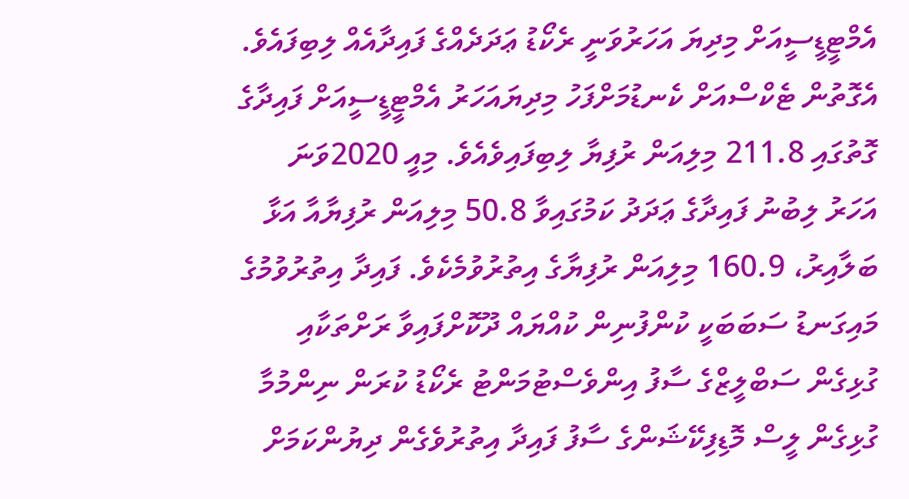އެމްޓީޑީސީއަށް މިދިޔަ އަހަރުވަނީ ރެކޯޑު ޢަދަދެއްގެ ފައިދާއެއް ލިބިފައެވެ. އެގޮތުން ޓެކްސްއަށް ކެނޑުމަށްފަހު މިދިޔައަހަރު އެމްޓީޑީސީއަށް ފައިދާގެ ގޮތުގައި 211.8 މިލިއަން ރުފިޔާ ލިބިފައިވެއެވެ. މިއީ 2020ވަނަ އަހަރު ލިބުނު ފައިދާގެ ޢަދަދު ކަމުގައިވާ 50.8 މިލިއަން ރުފިޔާއާ އަޅާ ބަލާއިރު، 160.9 މިލިއަން ރުފިޔާގެ އިތުރުވުމެކެވެ. ފައިދާ އިތުރުވުމުގެ މައިގަނޑު ސަބަބަކީ ކުންފުނިން ކުއްޔައް ދޫކޮށްފައިވާ ރަށްތަކާއި ގުޅިގެން ސަބްލީޒްގެ ސާފު އިންވެސްޓުމަންޓު ރެކޯޑު ކުރަން ނިންމުމާ ގުޅިގެން ލީސް މޮޑިފިކޭޝަންގެ ސާފު ފައިދާ އިތުރުވެގެން ދިޔުންކަމަށް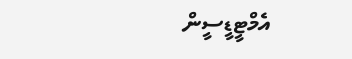އެމްޓީޑީސީން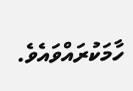ހާމަކުރައްވައެވެ.